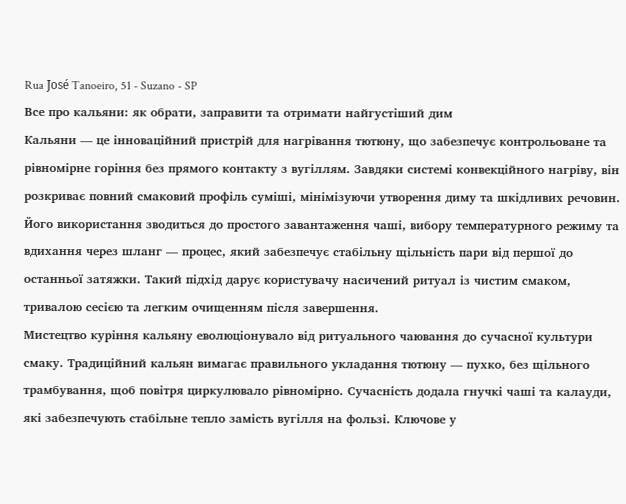Rua José Tanoeiro, 51 - Suzano - SP
Все про кальяни: як обрати, заправити та отримати найгустіший дим
Кальяни — це інноваційний пристрій для нагрівання тютюну, що забезпечує контрольоване та рівномірне горіння без прямого контакту з вугіллям. Завдяки системі конвекційного нагріву, він розкриває повний смаковий профіль суміші, мінімізуючи утворення диму та шкідливих речовин. Його використання зводиться до простого завантаження чаші, вибору температурного режиму та вдихання через шланг — процес, який забезпечує стабільну щільність пари від першої до останньої затяжки. Такий підхід дарує користувачу насичений ритуал із чистим смаком, тривалою сесією та легким очищенням після завершення.
Мистецтво куріння кальяну еволюціонувало від ритуального чаювання до сучасної культури смаку. Традиційний кальян вимагає правильного укладання тютюну — пухко, без щільного трамбування, щоб повітря циркулювало рівномірно. Сучасність додала гнучкі чаші та калауди, які забезпечують стабільне тепло замість вугілля на фользі. Ключове у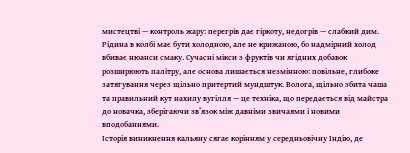мистецтві — контроль жару: перегрів дає гіркоту, недогрів — слабкий дим. Рідина в колбі має бути холодною, але не крижаною, бо надмірний холод вбиває нюанси смаку. Сучасні мікси з фруктів чи ягідних добавок розширюють палітру, але основа лишається незмінною: повільне, глибоке затягування через щільно притертий мундштук. Волога, щільно збита чаша та правильний кут нахилу вугілля — це техніка, що передається від майстра до новачка, зберігаючи зв’язок між давніми звичаями і новими вподобаннями.
Історія виникнення кальяну сягає корінням у середньовічну Індію, де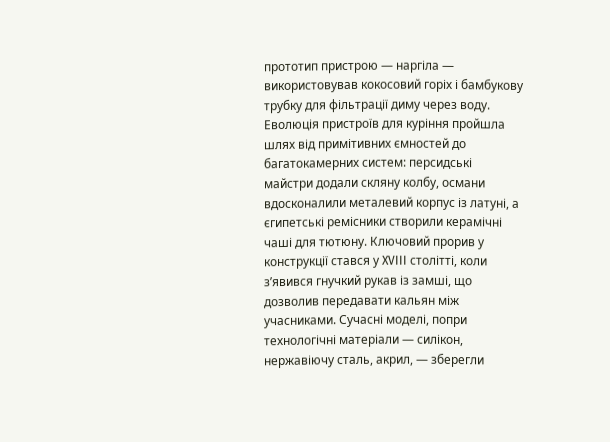прототип пристрою — наргіла — використовував кокосовий горіх і бамбукову трубку для фільтрації диму через воду. Еволюція пристроїв для куріння пройшла шлях від примітивних ємностей до багатокамерних систем: персидські майстри додали скляну колбу, османи вдосконалили металевий корпус із латуні, а єгипетські ремісники створили керамічні чаші для тютюну. Ключовий прорив у конструкції стався у XVIII столітті, коли з’явився гнучкий рукав із замші, що дозволив передавати кальян між учасниками. Сучасні моделі, попри технологічні матеріали — силікон, нержавіючу сталь, акрил, — зберегли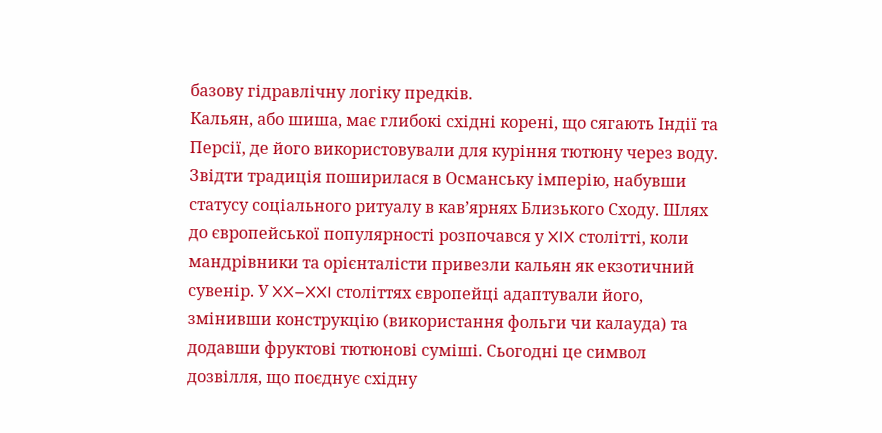базову гідравлічну логіку предків.
Кальян, або шиша, має глибокі східні корені, що сягають Індії та Персії, де його використовували для куріння тютюну через воду. Звідти традиція поширилася в Османську імперію, набувши статусу соціального ритуалу в кав’ярнях Близького Сходу. Шлях до європейської популярності розпочався у XIX столітті, коли мандрівники та орієнталісти привезли кальян як екзотичний сувенір. У XX–XXI століттях європейці адаптували його, змінивши конструкцію (використання фольги чи калауда) та додавши фруктові тютюнові суміші. Сьогодні це символ дозвілля, що поєднує східну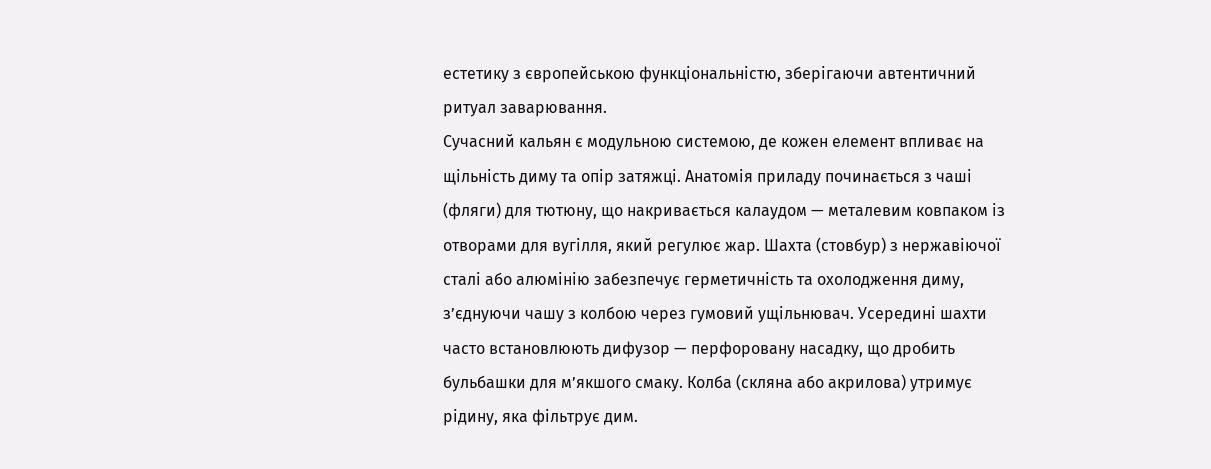естетику з європейською функціональністю, зберігаючи автентичний ритуал заварювання.
Сучасний кальян є модульною системою, де кожен елемент впливає на щільність диму та опір затяжці. Анатомія приладу починається з чаші (фляги) для тютюну, що накривається калаудом — металевим ковпаком із отворами для вугілля, який регулює жар. Шахта (стовбур) з нержавіючої сталі або алюмінію забезпечує герметичність та охолодження диму, з’єднуючи чашу з колбою через гумовий ущільнювач. Усередині шахти часто встановлюють дифузор — перфоровану насадку, що дробить бульбашки для м’якшого смаку. Колба (скляна або акрилова) утримує рідину, яка фільтрує дим.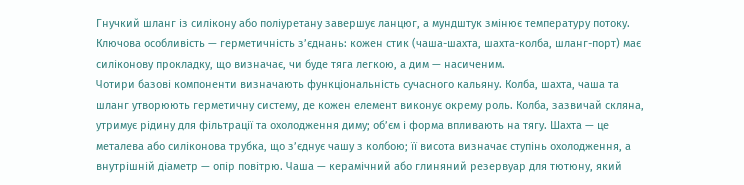Гнучкий шланг із силікону або поліуретану завершує ланцюг, а мундштук змінює температуру потоку.
Ключова особливість — герметичність з’єднань: кожен стик (чаша-шахта, шахта-колба, шланг-порт) має силіконову прокладку, що визначає, чи буде тяга легкою, а дим — насиченим.
Чотири базові компоненти визначають функціональність сучасного кальяну. Колба, шахта, чаша та шланг утворюють герметичну систему, де кожен елемент виконує окрему роль. Колба, зазвичай скляна, утримує рідину для фільтрації та охолодження диму; об’єм і форма впливають на тягу. Шахта — це металева або силіконова трубка, що з’єднує чашу з колбою; її висота визначає ступінь охолодження, а внутрішній діаметр — опір повітрю. Чаша — керамічний або глиняний резервуар для тютюну, який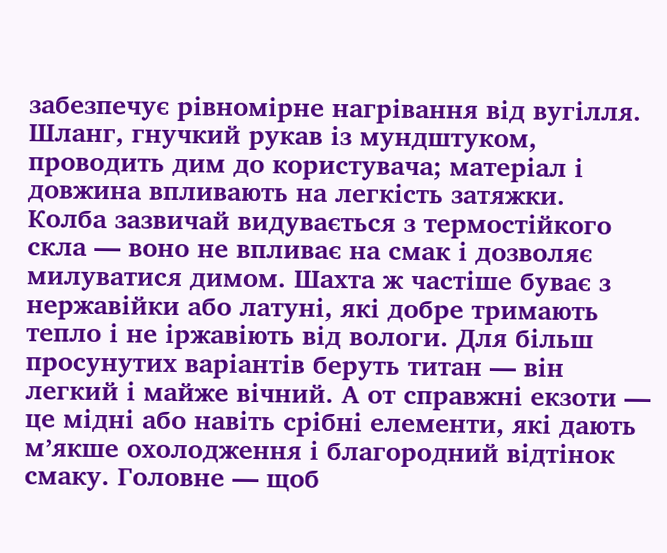забезпечує рівномірне нагрівання від вугілля. Шланг, гнучкий рукав із мундштуком, проводить дим до користувача; матеріал і довжина впливають на легкість затяжки.
Колба зазвичай видувається з термостійкого скла — воно не впливає на смак і дозволяє милуватися димом. Шахта ж частіше буває з нержавійки або латуні, які добре тримають тепло і не іржавіють від вологи. Для більш просунутих варіантів беруть титан — він легкий і майже вічний. А от справжні екзоти — це мідні або навіть срібні елементи, які дають м’якше охолодження і благородний відтінок смаку. Головне — щоб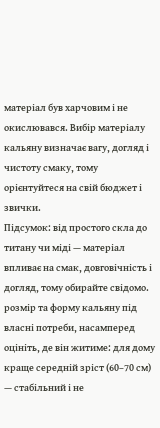матеріал був харчовим і не окислювався. Вибір матеріалу кальяну визначає вагу, догляд і чистоту смаку, тому орієнтуйтеся на свій бюджет і звички.
Підсумок: від простого скла до титану чи міді — матеріал впливає на смак, довговічність і догляд, тому обирайте свідомо.
розмір та форму кальяну під власні потреби, насамперед оцініть, де він житиме: для дому краще середній зріст (60–70 см) — стабільний і не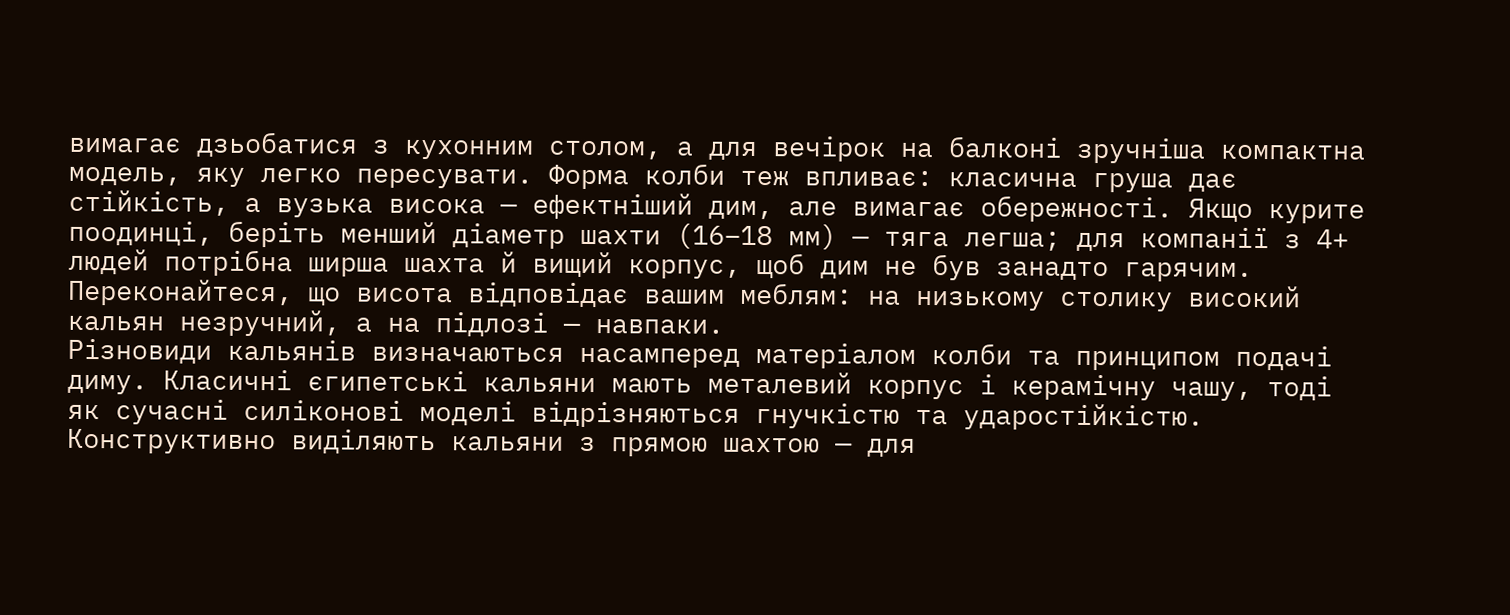вимагає дзьобатися з кухонним столом, а для вечірок на балконі зручніша компактна модель, яку легко пересувати. Форма колби теж впливає: класична груша дає стійкість, а вузька висока — ефектніший дим, але вимагає обережності. Якщо курите поодинці, беріть менший діаметр шахти (16–18 мм) — тяга легша; для компанії з 4+ людей потрібна ширша шахта й вищий корпус, щоб дим не був занадто гарячим. Переконайтеся, що висота відповідає вашим меблям: на низькому столику високий кальян незручний, а на підлозі — навпаки.
Різновиди кальянів визначаються насамперед матеріалом колби та принципом подачі диму. Класичні єгипетські кальяни мають металевий корпус і керамічну чашу, тоді як сучасні силіконові моделі відрізняються гнучкістю та ударостійкістю. Конструктивно виділяють кальяни з прямою шахтою — для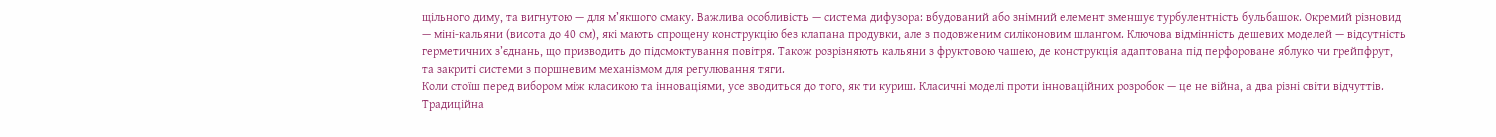щільного диму, та вигнутою — для м’якшого смаку. Важлива особливість — система дифузора: вбудований або знімний елемент зменшує турбулентність бульбашок. Окремий різновид — міні-кальяни (висота до 40 см), які мають спрощену конструкцію без клапана продувки, але з подовженим силіконовим шлангом. Ключова відмінність дешевих моделей — відсутність герметичних з’єднань, що призводить до підсмоктування повітря. Також розрізняють кальяни з фруктовою чашею, де конструкція адаптована під перфороване яблуко чи грейпфрут, та закриті системи з поршневим механізмом для регулювання тяги.
Коли стоїш перед вибором між класикою та інноваціями, усе зводиться до того, як ти куриш. Класичні моделі проти інноваційних розробок — це не війна, а два різні світи відчуттів. Традиційна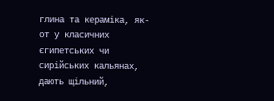глина та кераміка, як-от у класичних єгипетських чи сирійських кальянах, дають щільний,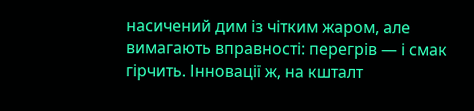насичений дим із чітким жаром, але вимагають вправності: перегрів — і смак гірчить. Інновації ж, на кшталт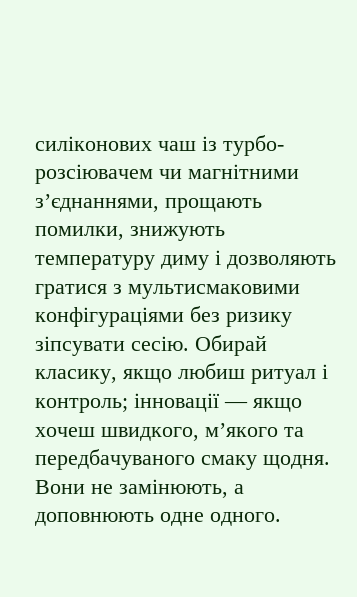силіконових чаш із турбо-розсіювачем чи магнітними з’єднаннями, прощають помилки, знижують температуру диму і дозволяють гратися з мультисмаковими конфігураціями без ризику зіпсувати сесію. Обирай класику, якщо любиш ритуал і контроль; інновації — якщо хочеш швидкого, м’якого та передбачуваного смаку щодня. Вони не замінюють, а доповнюють одне одного.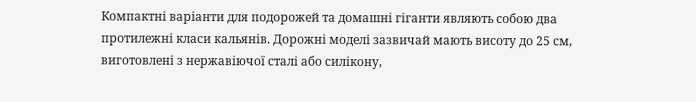Компактні варіанти для подорожей та домашні гіганти являють собою два протилежні класи кальянів. Дорожні моделі зазвичай мають висоту до 25 см, виготовлені з нержавіючої сталі або силікону,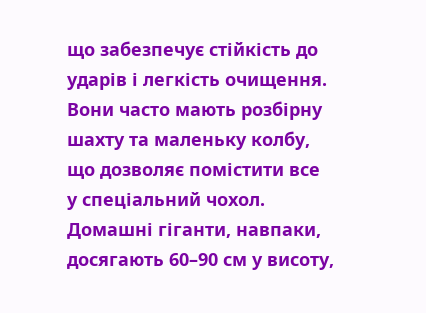що забезпечує стійкість до ударів і легкість очищення. Вони часто мають розбірну шахту та маленьку колбу, що дозволяє помістити все у спеціальний чохол. Домашні гіганти, навпаки, досягають 60–90 см у висоту,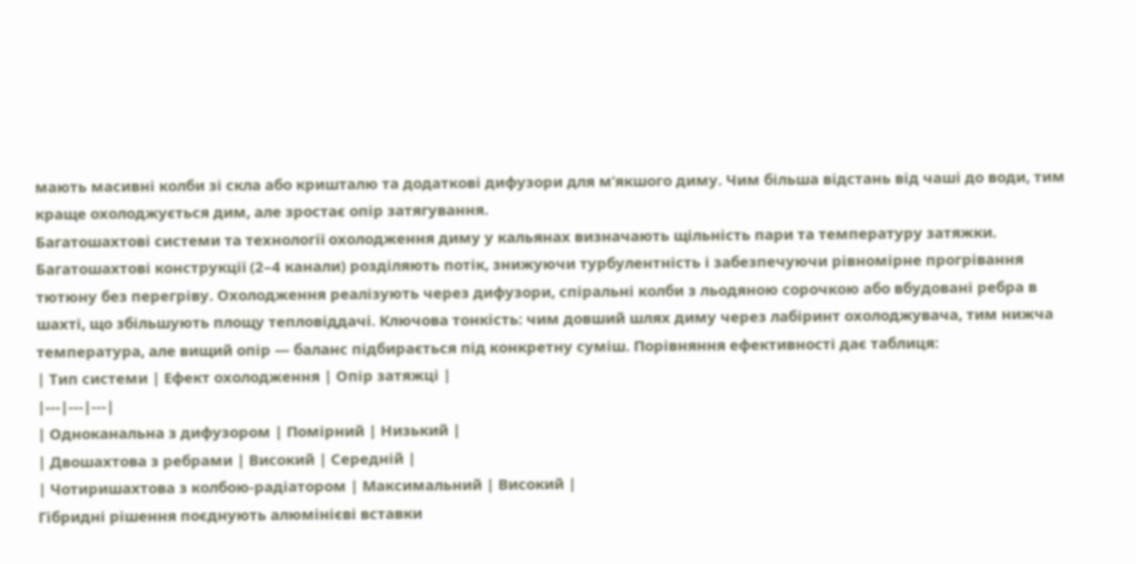мають масивні колби зі скла або кришталю та додаткові дифузори для м’якшого диму. Чим більша відстань від чаші до води, тим краще охолоджується дим, але зростає опір затягування.
Багатошахтові системи та технології охолодження диму у кальянах визначають щільність пари та температуру затяжки. Багатошахтові конструкції (2–4 канали) розділяють потік, знижуючи турбулентність і забезпечуючи рівномірне прогрівання тютюну без перегріву. Охолодження реалізують через дифузори, спіральні колби з льодяною сорочкою або вбудовані ребра в шахті, що збільшують площу тепловіддачі. Ключова тонкість: чим довший шлях диму через лабіринт охолоджувача, тим нижча температура, але вищий опір — баланс підбирається під конкретну суміш. Порівняння ефективності дає таблиця:
| Тип системи | Ефект охолодження | Опір затяжці |
|---|---|---|
| Одноканальна з дифузором | Помірний | Низький |
| Двошахтова з ребрами | Високий | Середній |
| Чотиришахтова з колбою-радіатором | Максимальний | Високий |
Гібридні рішення поєднують алюмінієві вставки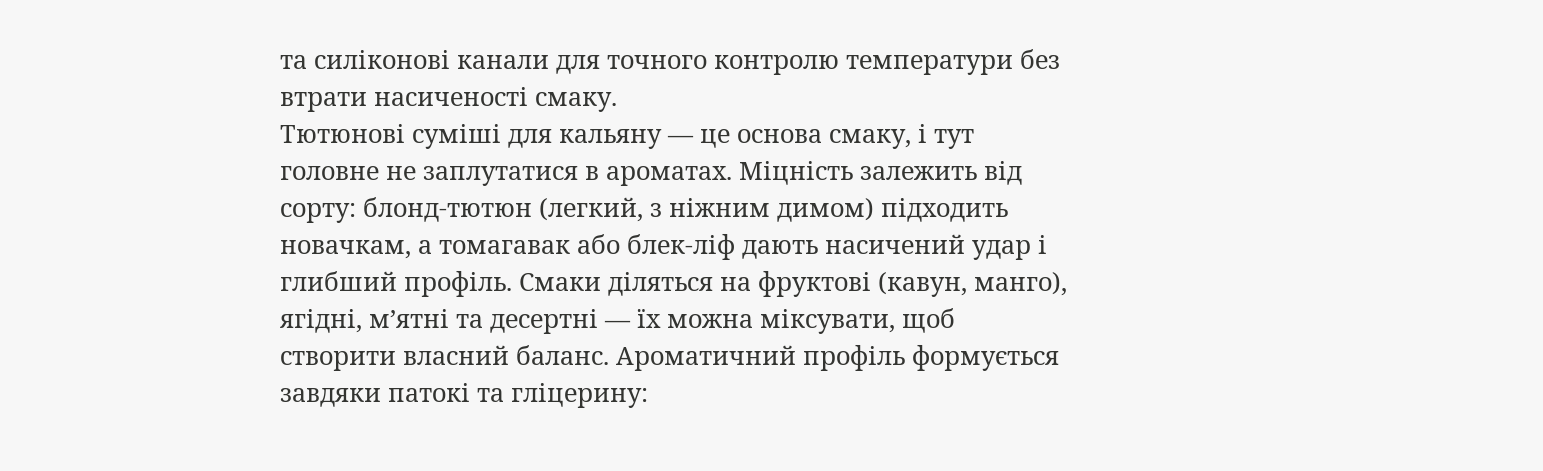та силіконові канали для точного контролю температури без втрати насиченості смаку.
Тютюнові суміші для кальяну — це основа смаку, і тут головне не заплутатися в ароматах. Міцність залежить від сорту: блонд-тютюн (легкий, з ніжним димом) підходить новачкам, а томагавак або блек-ліф дають насичений удар і глибший профіль. Смаки діляться на фруктові (кавун, манго), ягідні, м’ятні та десертні — їх можна міксувати, щоб створити власний баланс. Ароматичний профіль формується завдяки патокі та гліцерину: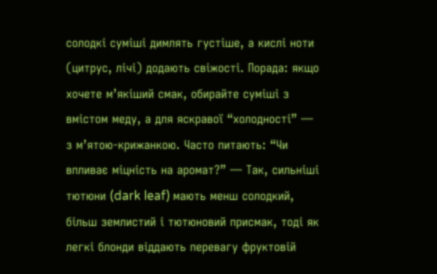солодкі суміші димлять густіше, а кислі ноти (цитрус, лічі) додають свіжості. Порада: якщо хочете м’якіший смак, обирайте суміші з вмістом меду, а для яскравої “холодності” — з м’ятою-крижанкою. Часто питають: “Чи впливає міцність на аромат?” — Так, сильніші тютюни (dark leaf) мають менш солодкий, більш землистий і тютюновий присмак, тоді як легкі блонди віддають перевагу фруктовій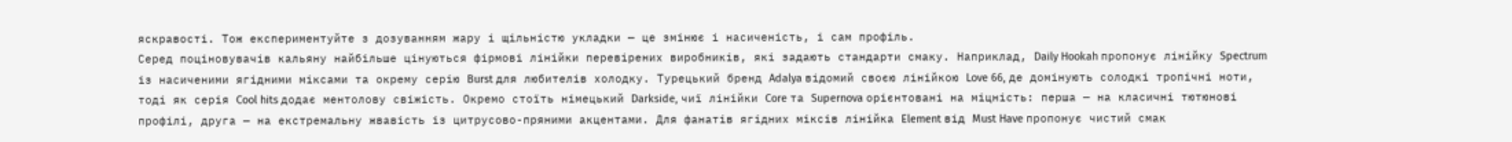яскравості. Тож експериментуйте з дозуванням жару і щільністю укладки — це змінює і насиченість, і сам профіль.
Серед поціновувачів кальяну найбільше цінуються фірмові лінійки перевірених виробників, які задають стандарти смаку. Наприклад, Daily Hookah пропонує лінійку Spectrum із насиченими ягідними міксами та окрему серію Burst для любителів холодку. Турецький бренд Adalya відомий своєю лінійкою Love 66, де домінують солодкі тропічні ноти, тоді як серія Cool hits додає ментолову свіжість. Окремо стоїть німецький Darkside, чиї лінійки Core та Supernova орієнтовані на міцність: перша — на класичні тютюнові профілі, друга — на екстремальну жвавість із цитрусово-пряними акцентами. Для фанатів ягідних міксів лінійка Element від Must Have пропонує чистий смак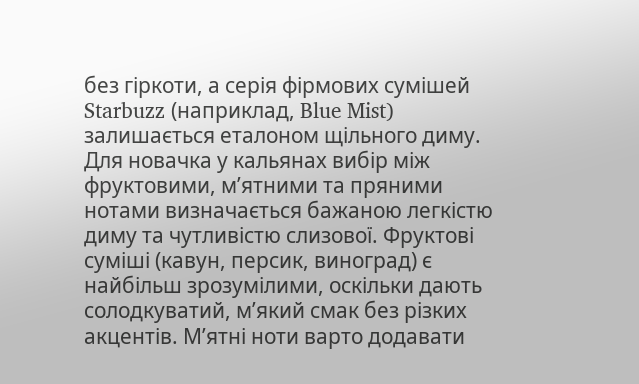без гіркоти, а серія фірмових сумішей Starbuzz (наприклад, Blue Mist) залишається еталоном щільного диму.
Для новачка у кальянах вибір між фруктовими, м’ятними та пряними нотами визначається бажаною легкістю диму та чутливістю слизової. Фруктові суміші (кавун, персик, виноград) є найбільш зрозумілими, оскільки дають солодкуватий, м’який смак без різких акцентів. М’ятні ноти варто додавати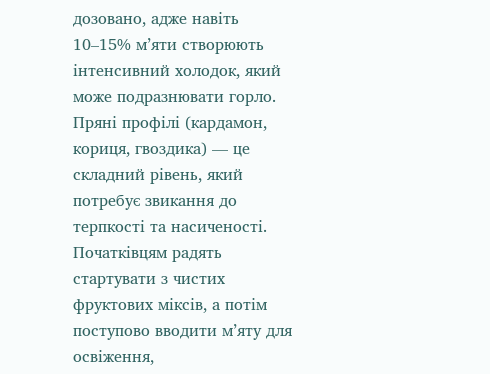дозовано, адже навіть 10–15% м’яти створюють інтенсивний холодок, який може подразнювати горло. Пряні профілі (кардамон, кориця, гвоздика) — це складний рівень, який потребує звикання до терпкості та насиченості. Початківцям радять стартувати з чистих фруктових міксів, а потім поступово вводити м’яту для освіження,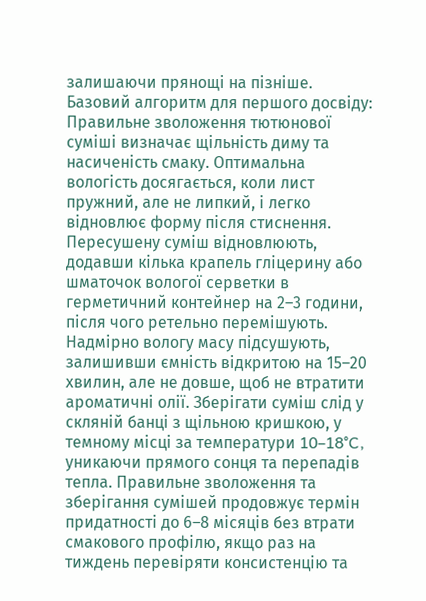залишаючи прянощі на пізніше. Базовий алгоритм для першого досвіду:
Правильне зволоження тютюнової суміші визначає щільність диму та насиченість смаку. Оптимальна вологість досягається, коли лист пружний, але не липкий, і легко відновлює форму після стиснення. Пересушену суміш відновлюють, додавши кілька крапель гліцерину або шматочок вологої серветки в герметичний контейнер на 2–3 години, після чого ретельно перемішують. Надмірно вологу масу підсушують, залишивши ємність відкритою на 15–20 хвилин, але не довше, щоб не втратити ароматичні олії. Зберігати суміш слід у скляній банці з щільною кришкою, у темному місці за температури 10–18°C, уникаючи прямого сонця та перепадів тепла. Правильне зволоження та зберігання сумішей продовжує термін придатності до 6–8 місяців без втрати смакового профілю, якщо раз на тиждень перевіряти консистенцію та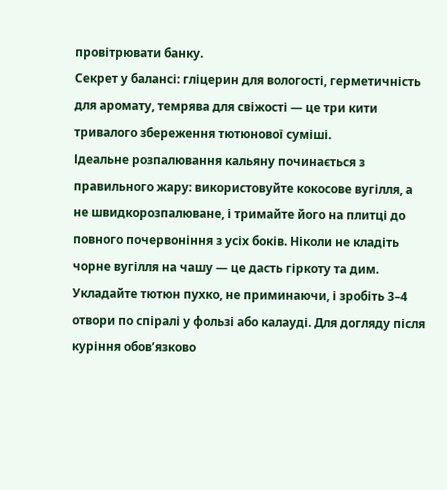провітрювати банку.
Секрет у балансі: гліцерин для вологості, герметичність для аромату, темрява для свіжості — це три кити тривалого збереження тютюнової суміші.
Ідеальне розпалювання кальяну починається з правильного жару: використовуйте кокосове вугілля, а не швидкорозпалюване, і тримайте його на плитці до повного почервоніння з усіх боків. Ніколи не кладіть чорне вугілля на чашу — це дасть гіркоту та дим. Укладайте тютюн пухко, не приминаючи, і зробіть 3–4 отвори по спіралі у фользі або калауді. Для догляду після куріння обов’язково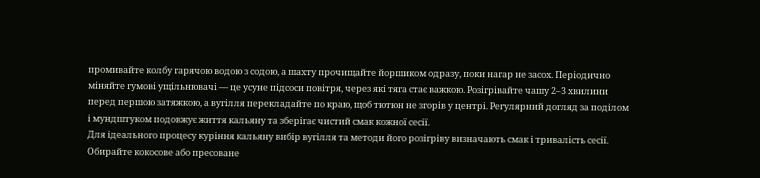промивайте колбу гарячою водою з содою, а шахту прочищайте йоршиком одразу, поки нагар не засох. Періодично міняйте гумові ущільнювачі — це усуне підсоси повітря, через які тяга стає важкою. Розігрівайте чашу 2–3 хвилини перед першою затяжкою, а вугілля перекладайте по краю, щоб тютюн не згорів у центрі. Регулярний догляд за поділом і мундштуком подовжує життя кальяну та зберігає чистий смак кожної сесії.
Для ідеального процесу куріння кальяну вибір вугілля та методи його розігріву визначають смак і тривалість сесії. Обирайте кокосове або пресоване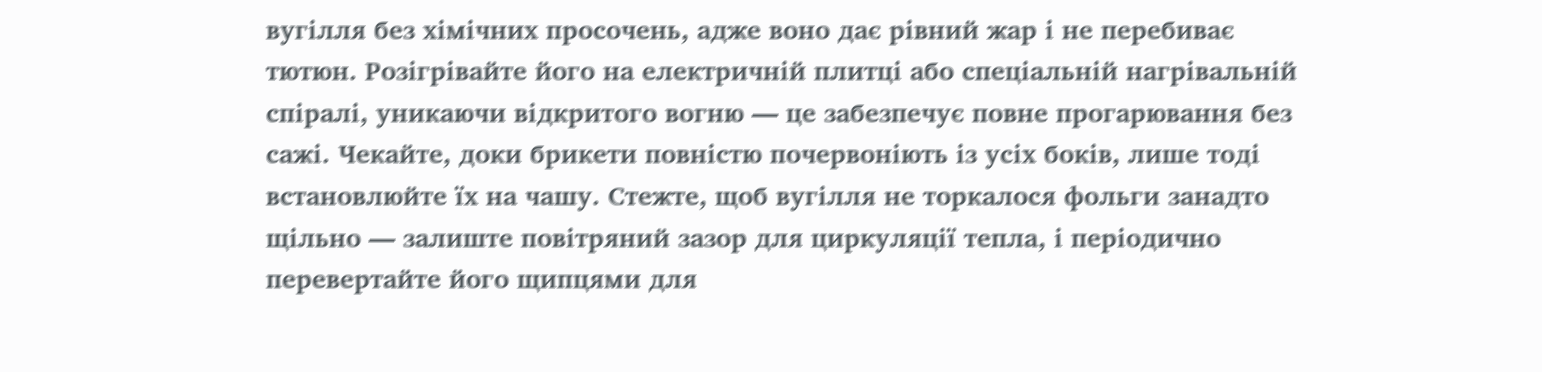вугілля без хімічних просочень, адже воно дає рівний жар і не перебиває тютюн. Розігрівайте його на електричній плитці або спеціальній нагрівальній спіралі, уникаючи відкритого вогню — це забезпечує повне прогарювання без сажі. Чекайте, доки брикети повністю почервоніють із усіх боків, лише тоді встановлюйте їх на чашу. Стежте, щоб вугілля не торкалося фольги занадто щільно — залиште повітряний зазор для циркуляції тепла, і періодично перевертайте його щипцями для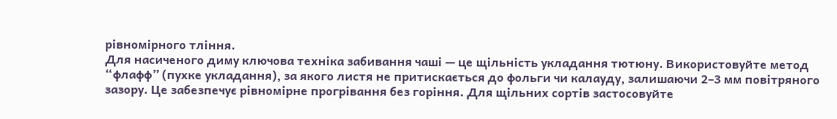рівномірного тління.
Для насиченого диму ключова техніка забивання чаші — це щільність укладання тютюну. Використовуйте метод “флафф” (пухке укладання), за якого листя не притискається до фольги чи калауду, залишаючи 2–3 мм повітряного зазору. Це забезпечує рівномірне прогрівання без горіння. Для щільних сортів застосовуйте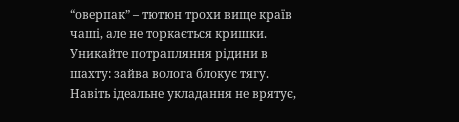“оверпак” – тютюн трохи вище країв чаші, але не торкається кришки. Уникайте потрапляння рідини в шахту: зайва волога блокує тягу. Навіть ідеальне укладання не врятує,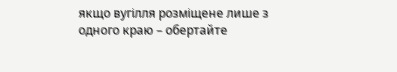якщо вугілля розміщене лише з одного краю – обертайте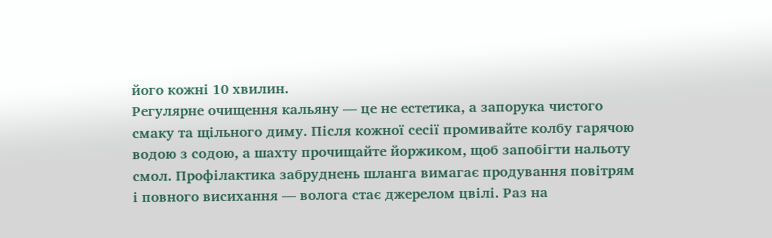його кожні 10 хвилин.
Регулярне очищення кальяну — це не естетика, а запорука чистого смаку та щільного диму. Після кожної сесії промивайте колбу гарячою водою з содою, а шахту прочищайте йоржиком, щоб запобігти нальоту смол. Профілактика забруднень шланга вимагає продування повітрям і повного висихання — волога стає джерелом цвілі. Раз на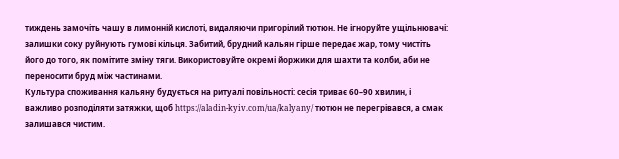тиждень замочіть чашу в лимонній кислоті, видаляючи пригорілий тютюн. Не ігноруйте ущільнювачі: залишки соку руйнують гумові кільця. Забитий, брудний кальян гірше передає жар, тому чистіть його до того, як помітите зміну тяги. Використовуйте окремі йоржики для шахти та колби, аби не переносити бруд між частинами.
Культура споживання кальяну будується на ритуалі повільності: сесія триває 60–90 хвилин, і важливо розподіляти затяжки, щоб https://aladin-kyiv.com/ua/kalyany/ тютюн не перегрівався, а смак залишався чистим.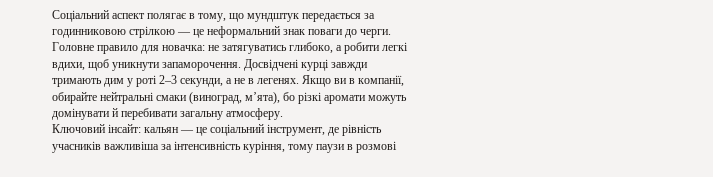Соціальний аспект полягає в тому, що мундштук передається за годинниковою стрілкою — це неформальний знак поваги до черги. Головне правило для новачка: не затягуватись глибоко, а робити легкі вдихи, щоб уникнути запаморочення. Досвідчені курці завжди тримають дим у роті 2–3 секунди, а не в легенях. Якщо ви в компанії, обирайте нейтральні смаки (виноград, м’ята), бо різкі аромати можуть домінувати й перебивати загальну атмосферу.
Ключовий інсайт: кальян — це соціальний інструмент, де рівність учасників важливіша за інтенсивність куріння, тому паузи в розмові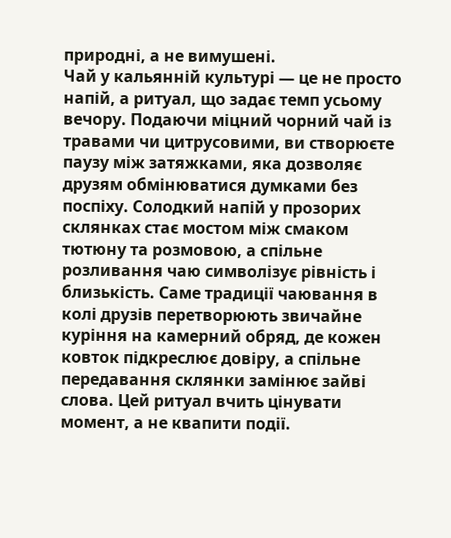природні, а не вимушені.
Чай у кальянній культурі — це не просто напій, а ритуал, що задає темп усьому вечору. Подаючи міцний чорний чай із травами чи цитрусовими, ви створюєте паузу між затяжками, яка дозволяє друзям обмінюватися думками без поспіху. Солодкий напій у прозорих склянках стає мостом між смаком тютюну та розмовою, а спільне розливання чаю символізує рівність і близькість. Саме традиції чаювання в колі друзів перетворюють звичайне куріння на камерний обряд, де кожен ковток підкреслює довіру, а спільне передавання склянки замінює зайві слова. Цей ритуал вчить цінувати момент, а не квапити події.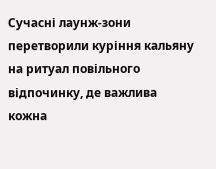Сучасні лаунж-зони перетворили куріння кальяну на ритуал повільного відпочинку, де важлива кожна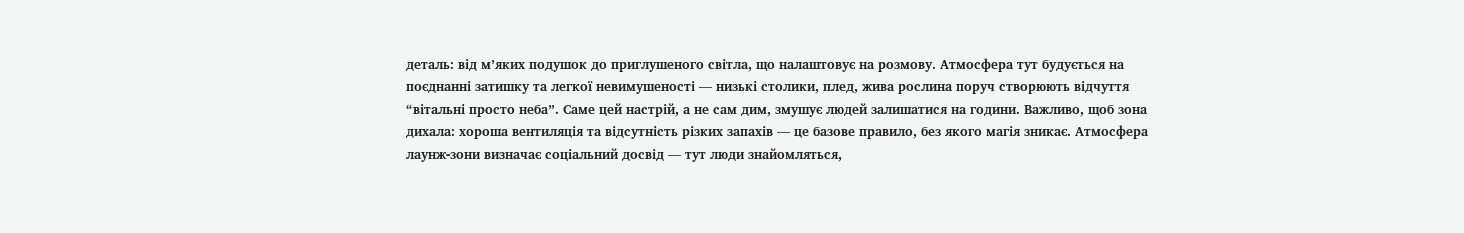деталь: від м’яких подушок до приглушеного світла, що налаштовує на розмову. Атмосфера тут будується на поєднанні затишку та легкої невимушеності — низькі столики, плед, жива рослина поруч створюють відчуття “вітальні просто неба”. Саме цей настрій, а не сам дим, змушує людей залишатися на години. Важливо, щоб зона дихала: хороша вентиляція та відсутність різких запахів — це базове правило, без якого магія зникає. Атмосфера лаунж-зони визначає соціальний досвід — тут люди знайомляться,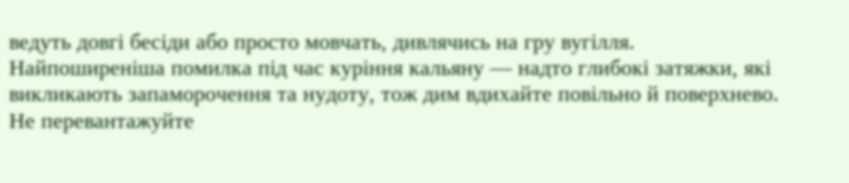ведуть довгі бесіди або просто мовчать, дивлячись на гру вугілля.
Найпоширеніша помилка під час куріння кальяну — надто глибокі затяжки, які викликають запаморочення та нудоту, тож дим вдихайте повільно й поверхнево. Не перевантажуйте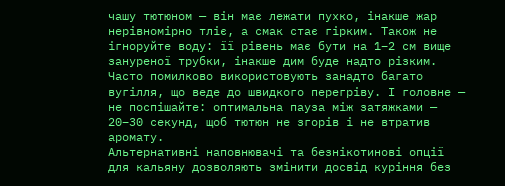чашу тютюном — він має лежати пухко, інакше жар нерівномірно тліє, а смак стає гірким. Також не ігноруйте воду: її рівень має бути на 1–2 см вище зануреної трубки, інакше дим буде надто різким. Часто помилково використовують занадто багато вугілля, що веде до швидкого перегріву. І головне — не поспішайте: оптимальна пауза між затяжками — 20–30 секунд, щоб тютюн не згорів і не втратив аромату.
Альтернативні наповнювачі та безнікотинові опції для кальяну дозволяють змінити досвід куріння без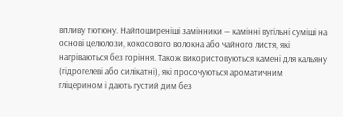впливу тютюну. Найпоширеніші замінники — камінні вугільні суміші на основі целюлози, кокосового волокна або чайного листя, які нагріваються без горіння. Також використовуються камені для кальяну (гідрогелеві або силікатні), які просочуються ароматичним гліцерином і дають густий дим без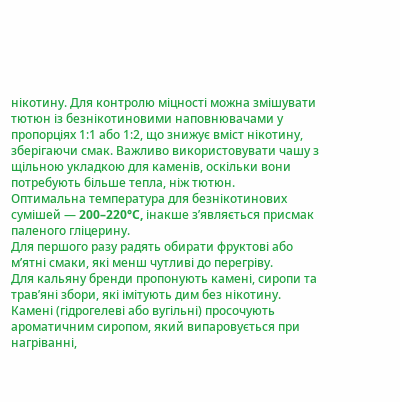нікотину. Для контролю міцності можна змішувати тютюн із безнікотиновими наповнювачами у пропорціях 1:1 або 1:2, що знижує вміст нікотину, зберігаючи смак. Важливо використовувати чашу з щільною укладкою для каменів, оскільки вони потребують більше тепла, ніж тютюн.
Оптимальна температура для безнікотинових сумішей — 200–220°C, інакше з’являється присмак паленого гліцерину.
Для першого разу радять обирати фруктові або м’ятні смаки, які менш чутливі до перегріву.
Для кальяну бренди пропонують камені, сиропи та трав’яні збори, які імітують дим без нікотину. Камені (гідрогелеві або вугільні) просочують ароматичним сиропом, який випаровується при нагріванні,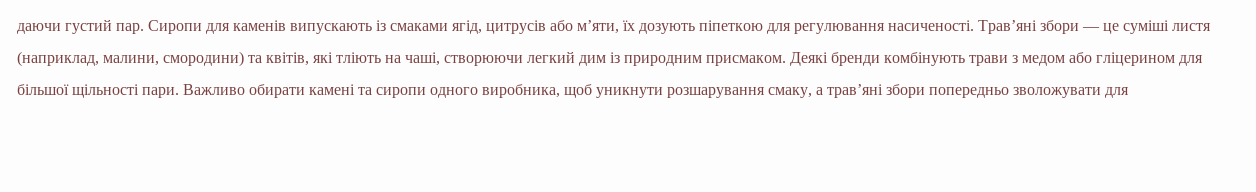даючи густий пар. Сиропи для каменів випускають із смаками ягід, цитрусів або м’яти, їх дозують піпеткою для регулювання насиченості. Трав’яні збори — це суміші листя (наприклад, малини, смородини) та квітів, які тліють на чаші, створюючи легкий дим із природним присмаком. Деякі бренди комбінують трави з медом або гліцерином для більшої щільності пари. Важливо обирати камені та сиропи одного виробника, щоб уникнути розшарування смаку, а трав’яні збори попередньо зволожувати для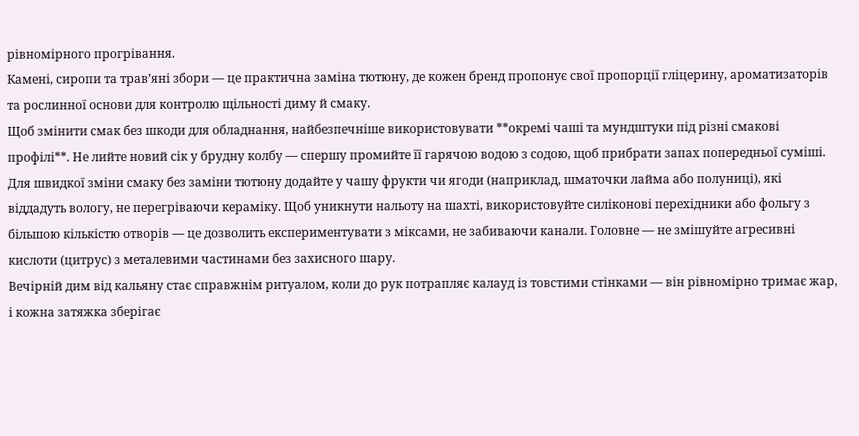рівномірного прогрівання.
Камені, сиропи та трав’яні збори — це практична заміна тютюну, де кожен бренд пропонує свої пропорції гліцерину, ароматизаторів та рослинної основи для контролю щільності диму й смаку.
Щоб змінити смак без шкоди для обладнання, найбезпечніше використовувати **окремі чаші та мундштуки під різні смакові профілі**. Не лийте новий сік у брудну колбу — спершу промийте її гарячою водою з содою, щоб прибрати запах попередньої суміші. Для швидкої зміни смаку без заміни тютюну додайте у чашу фрукти чи ягоди (наприклад, шматочки лайма або полуниці), які віддадуть вологу, не перегріваючи кераміку. Щоб уникнути нальоту на шахті, використовуйте силіконові перехідники або фольгу з більшою кількістю отворів — це дозволить експериментувати з міксами, не забиваючи канали. Головне — не змішуйте агресивні кислоти (цитрус) з металевими частинами без захисного шару.
Вечірній дим від кальяну стає справжнім ритуалом, коли до рук потрапляє калауд із товстими стінками — він рівномірно тримає жар, і кожна затяжка зберігає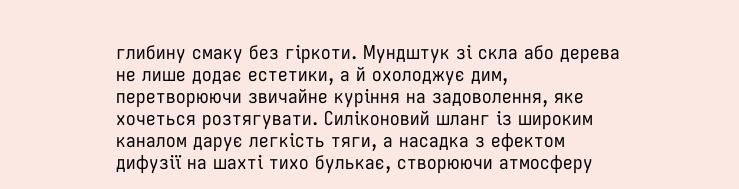глибину смаку без гіркоти. Мундштук зі скла або дерева не лише додає естетики, а й охолоджує дим, перетворюючи звичайне куріння на задоволення, яке хочеться розтягувати. Силіконовий шланг із широким каналом дарує легкість тяги, а насадка з ефектом дифузії на шахті тихо булькає, створюючи атмосферу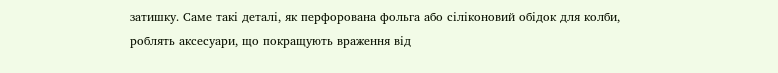затишку. Саме такі деталі, як перфорована фольга або сіліконовий обідок для колби, роблять аксесуари, що покращують враження від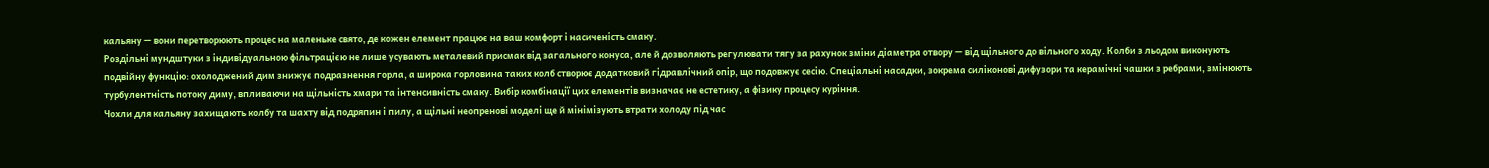кальяну — вони перетворюють процес на маленьке свято, де кожен елемент працює на ваш комфорт і насиченість смаку.
Роздільні мундштуки з індивідуальною фільтрацією не лише усувають металевий присмак від загального конуса, але й дозволяють регулювати тягу за рахунок зміни діаметра отвору — від щільного до вільного ходу. Колби з льодом виконують подвійну функцію: охолоджений дим знижує подразнення горла, а широка горловина таких колб створює додатковий гідравлічний опір, що подовжує сесію. Спеціальні насадки, зокрема силіконові дифузори та керамічні чашки з ребрами, змінюють турбулентність потоку диму, впливаючи на щільність хмари та інтенсивність смаку. Вибір комбінації цих елементів визначає не естетику, а фізику процесу куріння.
Чохли для кальяну захищають колбу та шахту від подряпин і пилу, а щільні неопренові моделі ще й мінімізують втрати холоду під час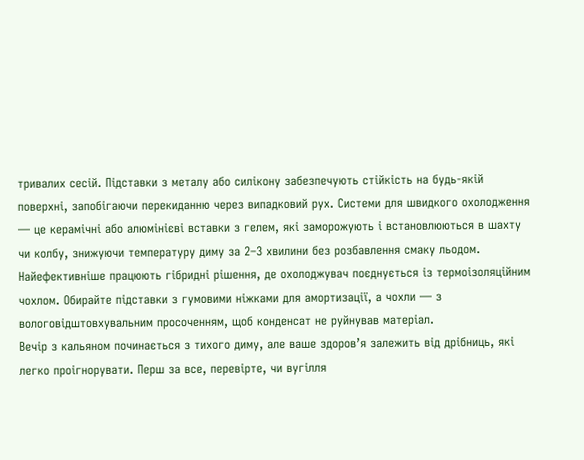тривалих сесій. Підставки з металу або силікону забезпечують стійкість на будь-якій поверхні, запобігаючи перекиданню через випадковий рух. Системи для швидкого охолодження — це керамічні або алюмінієві вставки з гелем, які заморожують і встановлюються в шахту чи колбу, знижуючи температуру диму за 2–3 хвилини без розбавлення смаку льодом. Найефективніше працюють гібридні рішення, де охолоджувач поєднується із термоізоляційним чохлом. Обирайте підставки з гумовими ніжками для амортизації, а чохли — з вологовідштовхувальним просоченням, щоб конденсат не руйнував матеріал.
Вечір з кальяном починається з тихого диму, але ваше здоров’я залежить від дрібниць, які легко проігнорувати. Перш за все, перевірте, чи вугілля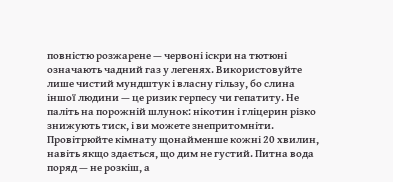повністю розжарене — червоні іскри на тютюні означають чадний газ у легенях. Використовуйте лише чистий мундштук і власну гільзу, бо слина іншої людини — це ризик герпесу чи гепатиту. Не паліть на порожній шлунок: нікотин і гліцерин різко знижують тиск, і ви можете знепритомніти. Провітрюйте кімнату щонайменше кожні 20 хвилин, навіть якщо здається, що дим не густий. Питна вода поряд — не розкіш, а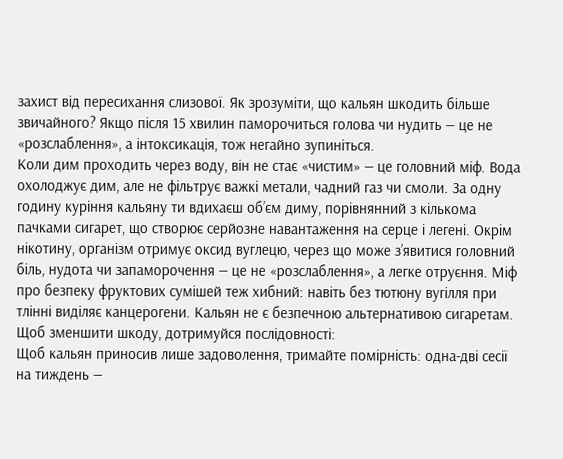захист від пересихання слизової. Як зрозуміти, що кальян шкодить більше звичайного? Якщо після 15 хвилин паморочиться голова чи нудить — це не «розслаблення», а інтоксикація, тож негайно зупиніться.
Коли дим проходить через воду, він не стає «чистим» — це головний міф. Вода охолоджує дим, але не фільтрує важкі метали, чадний газ чи смоли. За одну годину куріння кальяну ти вдихаєш об’єм диму, порівнянний з кількома пачками сигарет, що створює серйозне навантаження на серце і легені. Окрім нікотину, організм отримує оксид вуглецю, через що може з’явитися головний біль, нудота чи запаморочення — це не «розслаблення», а легке отруєння. Міф про безпеку фруктових сумішей теж хибний: навіть без тютюну вугілля при тлінні виділяє канцерогени. Кальян не є безпечною альтернативою сигаретам. Щоб зменшити шкоду, дотримуйся послідовності:
Щоб кальян приносив лише задоволення, тримайте помірність: одна-дві сесії на тиждень —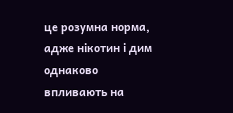це розумна норма, адже нікотин і дим однаково впливають на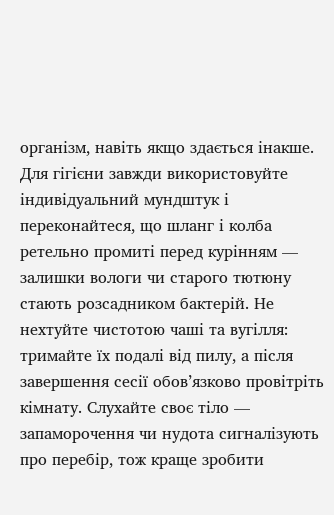організм, навіть якщо здається інакше. Для гігієни завжди використовуйте індивідуальний мундштук і переконайтеся, що шланг і колба ретельно промиті перед курінням — залишки вологи чи старого тютюну стають розсадником бактерій. Не нехтуйте чистотою чаші та вугілля: тримайте їх подалі від пилу, а після завершення сесії обов’язково провітріть кімнату. Слухайте своє тіло — запаморочення чи нудота сигналізують про перебір, тож краще зробити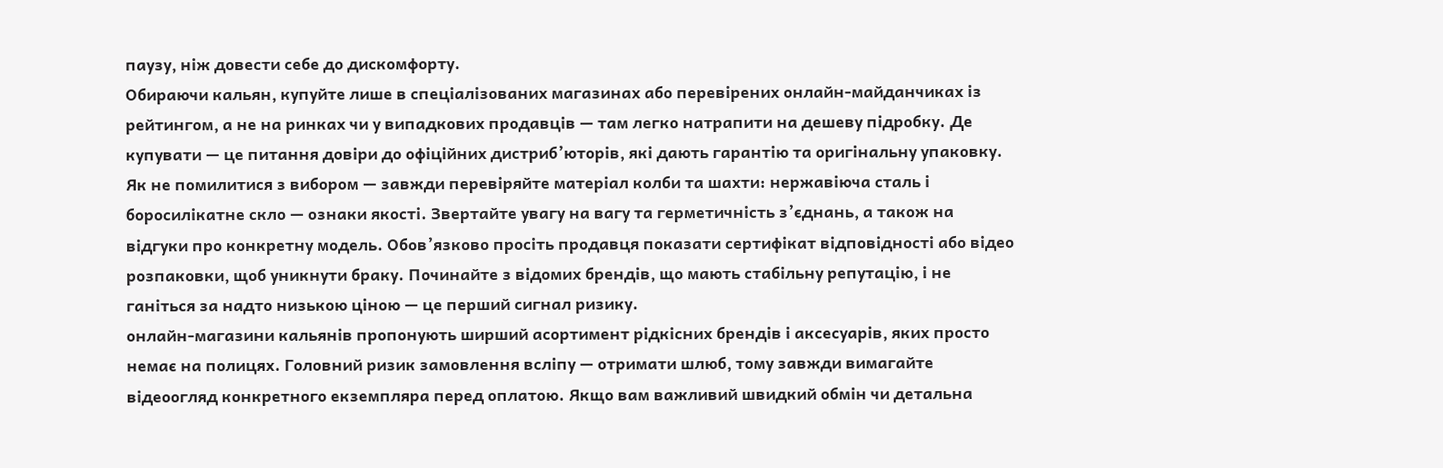паузу, ніж довести себе до дискомфорту.
Обираючи кальян, купуйте лише в спеціалізованих магазинах або перевірених онлайн-майданчиках із рейтингом, а не на ринках чи у випадкових продавців — там легко натрапити на дешеву підробку. Де купувати — це питання довіри до офіційних дистриб’юторів, які дають гарантію та оригінальну упаковку. Як не помилитися з вибором — завжди перевіряйте матеріал колби та шахти: нержавіюча сталь і боросилікатне скло — ознаки якості. Звертайте увагу на вагу та герметичність з’єднань, а також на відгуки про конкретну модель. Обов’язково просіть продавця показати сертифікат відповідності або відео розпаковки, щоб уникнути браку. Починайте з відомих брендів, що мають стабільну репутацію, і не ганіться за надто низькою ціною — це перший сигнал ризику.
онлайн-магазини кальянів пропонують ширший асортимент рідкісних брендів і аксесуарів, яких просто немає на полицях. Головний ризик замовлення всліпу — отримати шлюб, тому завжди вимагайте відеоогляд конкретного екземпляра перед оплатою. Якщо вам важливий швидкий обмін чи детальна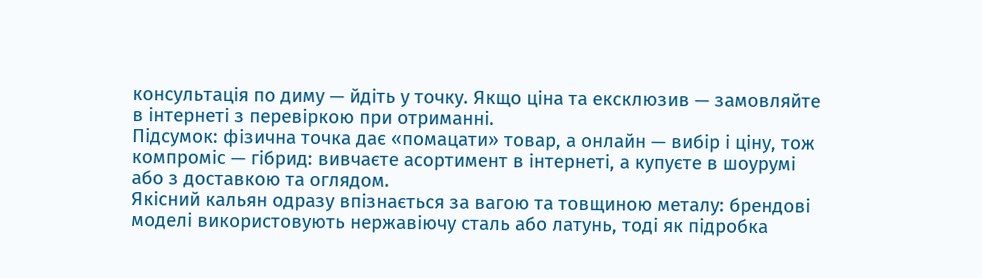консультація по диму — йдіть у точку. Якщо ціна та ексклюзив — замовляйте в інтернеті з перевіркою при отриманні.
Підсумок: фізична точка дає «помацати» товар, а онлайн — вибір і ціну, тож компроміс — гібрид: вивчаєте асортимент в інтернеті, а купуєте в шоурумі або з доставкою та оглядом.
Якісний кальян одразу впізнається за вагою та товщиною металу: брендові моделі використовують нержавіючу сталь або латунь, тоді як підробка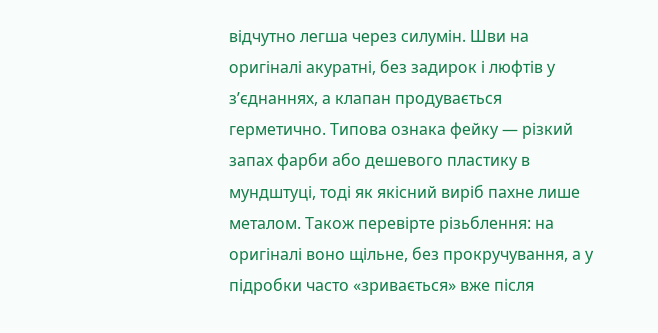відчутно легша через силумін. Шви на оригіналі акуратні, без задирок і люфтів у з’єднаннях, а клапан продувається герметично. Типова ознака фейку — різкий запах фарби або дешевого пластику в мундштуці, тоді як якісний виріб пахне лише металом. Також перевірте різьблення: на оригіналі воно щільне, без прокручування, а у підробки часто «зривається» вже після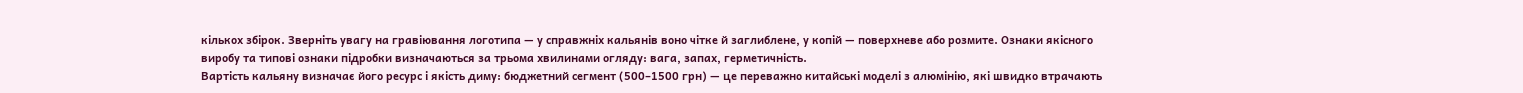кількох збірок. Зверніть увагу на гравіювання логотипа — у справжніх кальянів воно чітке й заглиблене, у копій — поверхневе або розмите. Ознаки якісного виробу та типові ознаки підробки визначаються за трьома хвилинами огляду: вага, запах, герметичність.
Вартість кальяну визначає його ресурс і якість диму: бюджетний сегмент (500–1500 грн) — це переважно китайські моделі з алюмінію, які швидко втрачають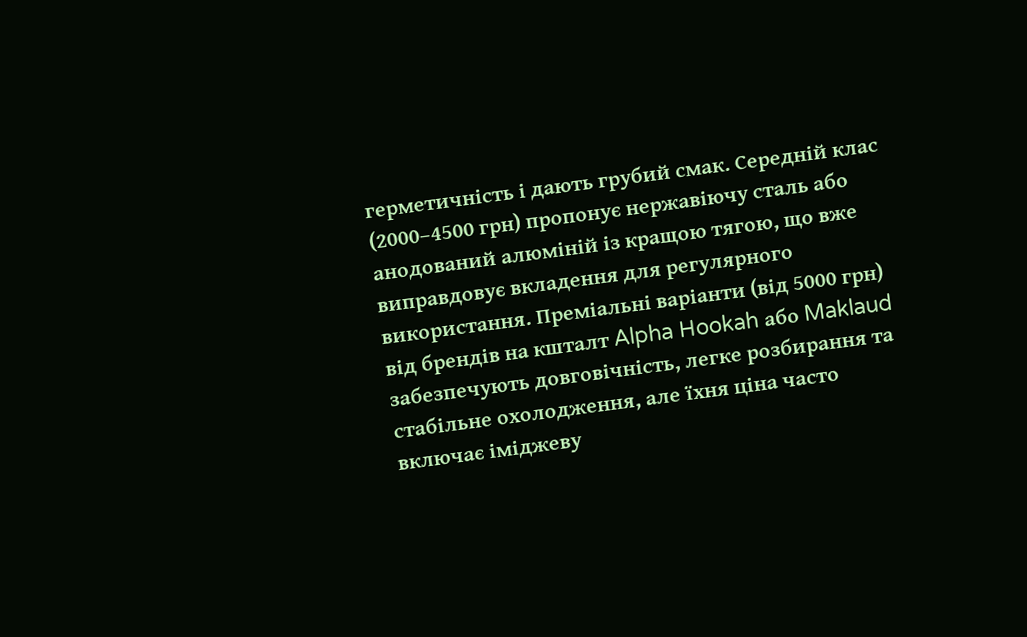герметичність і дають грубий смак. Середній клас (2000–4500 грн) пропонує нержавіючу сталь або анодований алюміній із кращою тягою, що вже виправдовує вкладення для регулярного використання. Преміальні варіанти (від 5000 грн) від брендів на кшталт Alpha Hookah або Maklaud забезпечують довговічність, легке розбирання та стабільне охолодження, але їхня ціна часто включає іміджеву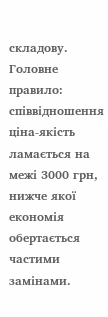складову. Головне правило: співвідношення ціна-якість ламається на межі 3000 грн, нижче якої економія обертається частими замінами.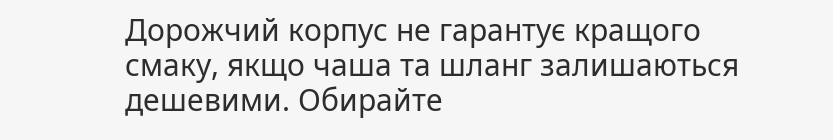Дорожчий корпус не гарантує кращого смаку, якщо чаша та шланг залишаються дешевими. Обирайте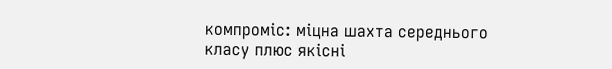компроміс: міцна шахта середнього класу плюс якісні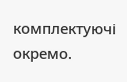комплектуючі окремо.